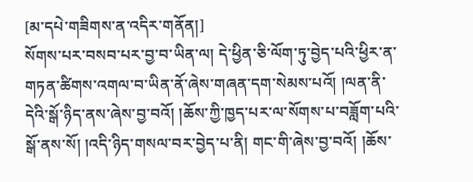[མ་དཔེ་གཟིགས་ན་འདིར་གནོན།]
སོགས་པར་བསབ་པར་བྱ་བ་ཡིན་ལ། དེ་ཕྱིན་ཅི་ལོག་ཏུ་བྱེད་པའི་ཕྱིར་ན་གཏན་ཚིགས་འགལ་བ་ཡིན་ནོ་ཞེས་གཞན་དག་སེམས་པའོ། །ལན་ནི་དེའི་སྒོ་ཉིད་ནས་ཞེས་བྱ་བའོ། །ཆོས་ཀྱི་ཁྱད་པར་ལ་སོགས་པ་བཟློག་པའི་སྒོ་ནས་སོ། །འདི་ཉིད་གསལ་བར་བྱེད་པ་ནི། གང་གི་ཞེས་བྱ་བའོ། །ཆོས་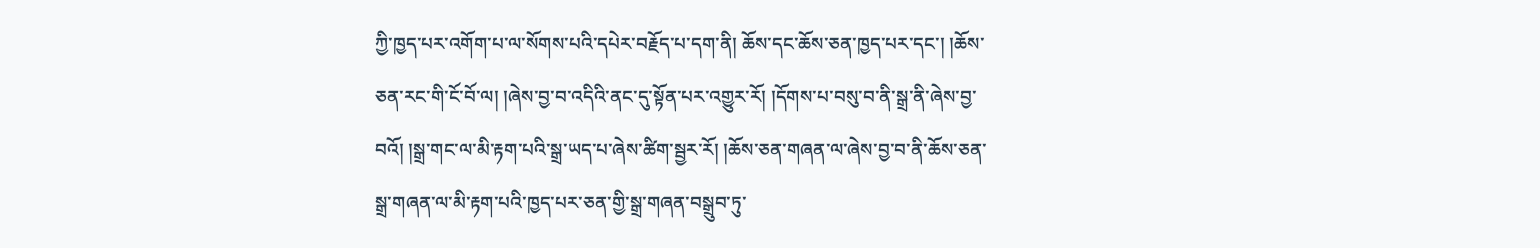ཀྱི་ཁྱད་པར་འགོག་པ་ལ་སོགས་པའི་དཔེར་བརྗོད་པ་དག་ནི། ཆོས་དང་ཆོས་ཅན་ཁྱད་པར་དང་། །ཆོས་ཅན་རང་གི་ངོ་བོ་ལ། །ཞེས་བྱ་བ་འདིའི་ནང་དུ་སྟོན་པར་འགྱུར་རོ། །དོགས་པ་བསུ་བ་ནི་སྒྲ་ནི་ཞེས་བྱ་བའོ། །སྒྲ་གང་ལ་མི་རྟག་པའི་སྒྲ་ཡད་པ་ཞེས་ཚིག་སྦྱར་རོ། །ཆོས་ཅན་གཞན་ལ་ཞེས་བྱ་བ་ནི་ཆོས་ཅན་སྒྲ་གཞན་ལ་མི་རྟག་པའི་ཁྱད་པར་ཅན་གྱི་སྒྲ་གཞན་བསྒྲུབ་ཏུ་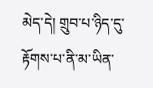མེད་དེ། གྲུབ་པ་ཉིད་དུ་རྟོགས་པ་ནི་མ་ཡིན་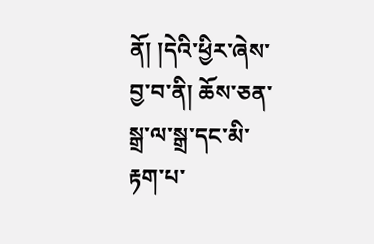ནོ། །དེའི་ཕྱིར་ཞེས་བྱ་བ་ནི། ཆོས་ཅན་སྒྲ་ལ་སྒྲ་དང་མི་རྟག་པ་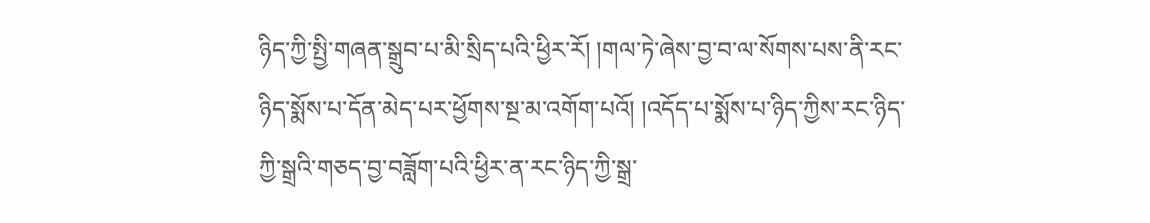ཉིད་ཀྱི་སྤྱི་གཞན་སྒྲུབ་པ་མི་སྲིད་པའི་ཕྱིར་རོ། །གལ་ཏེ་ཞེས་བྱ་བ་ལ་སོགས་པས་ནི་རང་ཉིད་སྨོས་པ་དོན་མེད་པར་ཕྱོགས་སྔ་མ་འགོག་པའོ། །འདོད་པ་སྨོས་པ་ཉིད་ཀྱིས་རང་ཉིད་ཀྱི་སྒྲའི་གཅད་བྱ་བཟློག་པའི་ཕྱིར་ན་རང་ཉིད་ཀྱི་སྒྲ་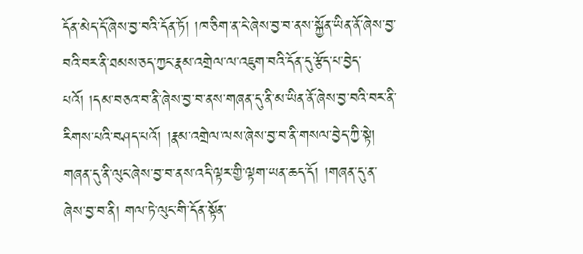དོན་མེད་དོ་ཞེས་བྱ་བའི་དོན་ཏོ། །ཁ་ཅིག་ན་ངེ་ཞེས་བྱ་བ་ནས་སྐྱོན་ཡིན་ནོ་ཞེས་བྱ་བའི་བར་ནི་ཐམས་ཅད་ཀྱང་རྣམ་འགྲེལ་ལ་འཇུག་བའི་དོན་དུ་རྩོད་པ་བྱེད་པའོ། །དམ་བཅའ་བ་ནི་ཞེས་བྱ་བ་ནས་གཞན་དུ་ནི་མ་ཡིན་ནོ་ཞེས་བྱ་བའི་བར་ནི་རིགས་པའི་བཤད་པའོ། །རྣམ་འགྲེལ་ལས་ཞེས་བྱ་བ་ནི་གསལ་བྱེད་ཀྱི་སྟེ། གཞན་དུ་ནི་ལུང་ཞེས་བྱ་བ་ནས་འདི་ལྟར་གྱི་ལྟག་ཡན་ཆད་དོ། །གཞན་དུ་ན་ཞེས་བྱ་བ་ནི། གལ་ཏེ་ལུང་གི་དོན་སྟོན་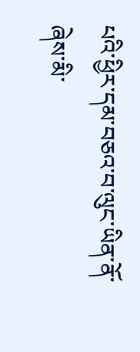པའི་ཕྱིར་དམ་བཅའ་བ་ལུང་ཡིན་ནོ་ཞེས་མི་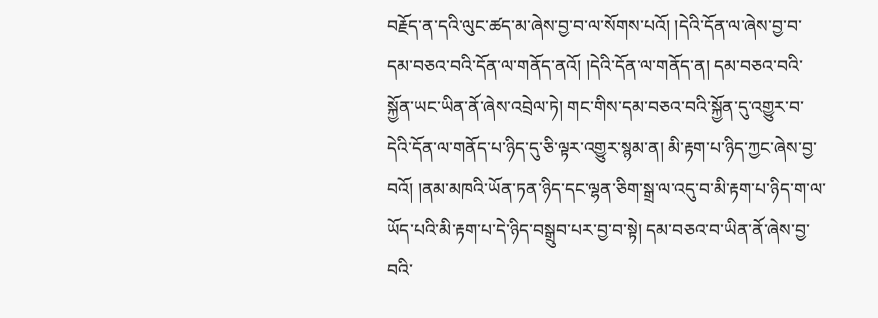བརྗོད་ན་དའི་ལུང་ཚད་མ་ཞེས་བྱ་བ་ལ་སོགས་པའོ། །དེའི་དོན་ལ་ཞེས་བྱ་བ་དམ་བཅའ་བའི་དོན་ལ་གནོད་ནའོ། །དེའི་དོན་ལ་གནོད་ན། དམ་བཅའ་བའི་སྐྱོན་ཡང་ཡིན་ནོ་ཞེས་འབྲེལ་ཏེ། གང་གིས་དམ་བཅའ་བའི་སྐྱོན་དུ་འགྱུར་བ་དེའི་དོན་ལ་གནོད་པ་ཉིད་དུ་ཅི་ལྟར་འགྱུར་སྙམ་ན། མི་རྟག་པ་ཉིད་ཀྱང་ཞེས་བྱ་བའོ། །ནམ་མཁའི་ཡོན་ཏན་ཉིད་དང་ལྷན་ཅིག་སྒྲ་ལ་འདུ་བ་མི་རྟག་པ་ཉིད་ག་ལ་ཡོད་པའི་མི་རྟག་པ་དེ་ཉིད་བསྒྲུབ་པར་བྱ་བ་སྟེ། དམ་བཅའ་བ་ཡིན་ནོ་ཞེས་བྱ་བའི་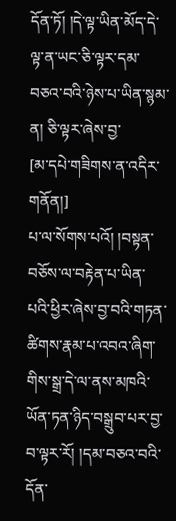དོན་ཏོ། །དེ་ལྟ་ཡིན་མོད་དེ་ལྟ་ན་ཡང་ཅི་ལྟར་དམ་བཅའ་བའི་ཉེས་པ་ཡིན་སྙམ་ན། ཅི་ལྟར་ཞེས་བྱ་
[མ་དཔེ་གཟིགས་ན་འདིར་གནོན།]
པ་ལ་སོགས་པའོ། །བསྟན་བཅོས་ལ་བརྟེན་པ་ཡིན་པའི་ཕྱིར་ཞེས་བྱ་བའི་གཏན་ཚིགས་རྣམ་པ་འབའ་ཞིག་གིས་སྒྲ་དེ་ལ་ནས་མཁའི་ཡོན་ཏན་ཉིད་བསྒྲུབ་པར་བྱ་བ་ལྟར་རོ། །དམ་བཅའ་བའི་དོན་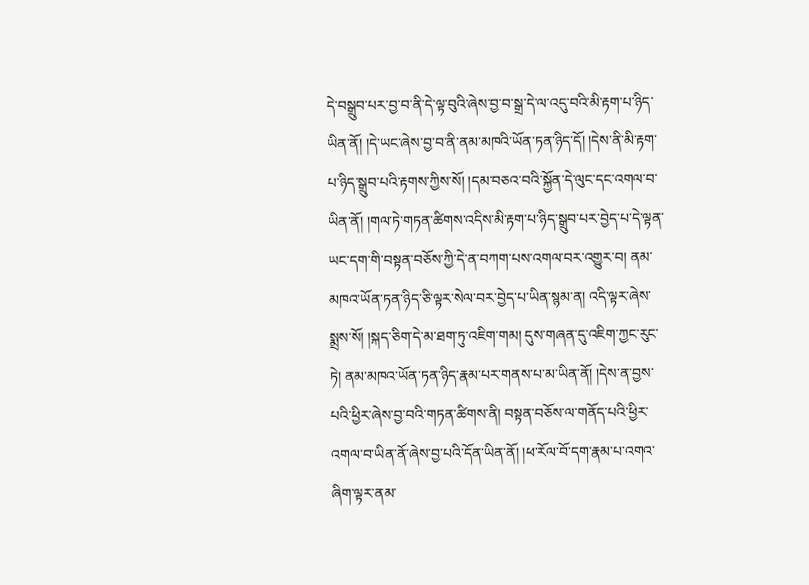དེ་བསྒྲུབ་པར་བྱ་བ་ནི་དེ་ལྟ་བུའི་ཞེས་བྱ་བ་སྒྲ་དེ་ལ་འདུ་བའི་མི་རྟག་པ་ཉིད་ཡིན་ནོ། །དེ་ཡང་ཞེས་བྱ་བ་ནི་ནམ་མཁའི་ཡོན་ཏན་ཉིད་དོ། །དེས་ནི་མི་རྟག་པ་ཉིད་སྒྲུབ་པའི་རྟགས་ཀྱིས་སོ། །དམ་བཅའ་བའི་སྐྱོན་དེ་ལུང་དང་འགལ་བ་ཡིན་ནོ། །གལ་ཏེ་གཏན་ཚིགས་འདིས་མི་རྟག་པ་ཉིད་སྒྲུབ་པར་བྱེད་པ་དེ་ལྟན་ཡང་དག་གི་བསྟན་བཅོས་ཀྱི་དེ་ན་བཀག་པས་འགལ་བར་འགྱུར་བ། ནམ་མཁའ་ཡོན་ཏན་ཉིད་ཅི་ལྟར་སེལ་བར་བྱེད་པ་ཡིན་སྙམ་ན། འདི་ལྟར་ཞེས་སྨྲས་སོ། །སྐད་ཅིག་དེ་མ་ཐག་ཏུ་འཇིག་གམ། དུས་གཞན་དུ་འཇིག་ཀྱང་རུང་ཏེ། ནམ་མཁའ་ཡོན་ཏན་ཉིད་རྣམ་པར་གནས་པ་མ་ཡིན་ནོ། །དེས་ན་བྱས་པའི་ཕྱིར་ཞེས་བྱ་བའི་གཏན་ཚིགས་ནི། བསྟན་བཅོས་ལ་གནོད་པའི་ཕྱིར་འགལ་བ་ཡིན་ནོ་ཞེས་བྱ་པའི་དོན་ཡིན་ནོ། །ཕ་རོལ་བོ་དག་རྣམ་པ་འགའ་ཞིག་ལྟར་ནམ་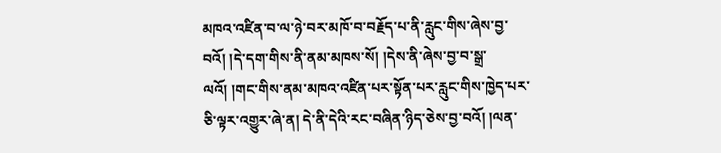མཁའ་འཛིན་བ་ལ་ཉེ་བར་མཁོ་བ་བརྗོད་པ་ནི་རླུང་གིས་ཞེས་བྱ་བའོ། །དེ་དག་གིས་ནི་ནམ་མཁས་སོ། །དེས་ནི་ཞེས་བྱ་བ་སྒྲ་ལའོ། །གང་གིས་ནམ་མཁའ་འཛིན་པར་སྟོན་པར་རླུང་གིས་ཁྱེད་པར་ཅི་ལྟར་འགྱུར་ཞེ་ན། དེ་ནི་དེའི་རང་བཞིན་ཉིད་ཅེས་བྱ་བའོ། །ལན་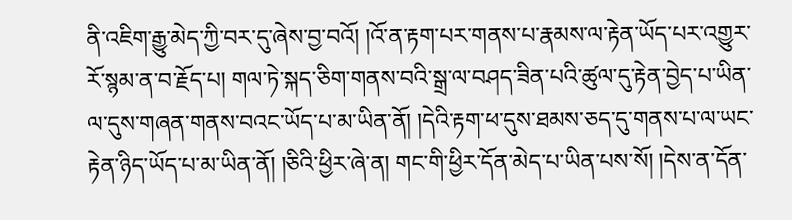ནི་འཇིག་རྒྱུ་མེད་ཀྱི་བར་དུ་ཞེས་བྱ་བའོ། །འོ་ན་རྟག་པར་གནས་པ་རྣམས་ལ་རྟེན་ཡོད་པར་འགྱུར་རོ་སྙམ་ན་བ་རྗོད་པ། གལ་ཏེ་སྐད་ཅིག་གནས་བའི་སྒྲ་ལ་བཤད་ཟིན་པའི་ཚུལ་དུ་རྟེན་བྱེད་པ་ཡིན་ལ་དུས་གཞན་གནས་བའང་ཡོད་པ་མ་ཡིན་ནོ། །དེའི་རྟག་ཕ་དུས་ཐམས་ཅད་དུ་གནས་པ་ལ་ཡང་རྟེན་ཉིད་ཡོད་པ་མ་ཡིན་ནོ། །ཅིའི་ཕྱིར་ཞེ་ན། གང་གི་ཕྱིར་དོན་མེད་པ་ཡིན་པས་སོ། །དེས་ན་དོན་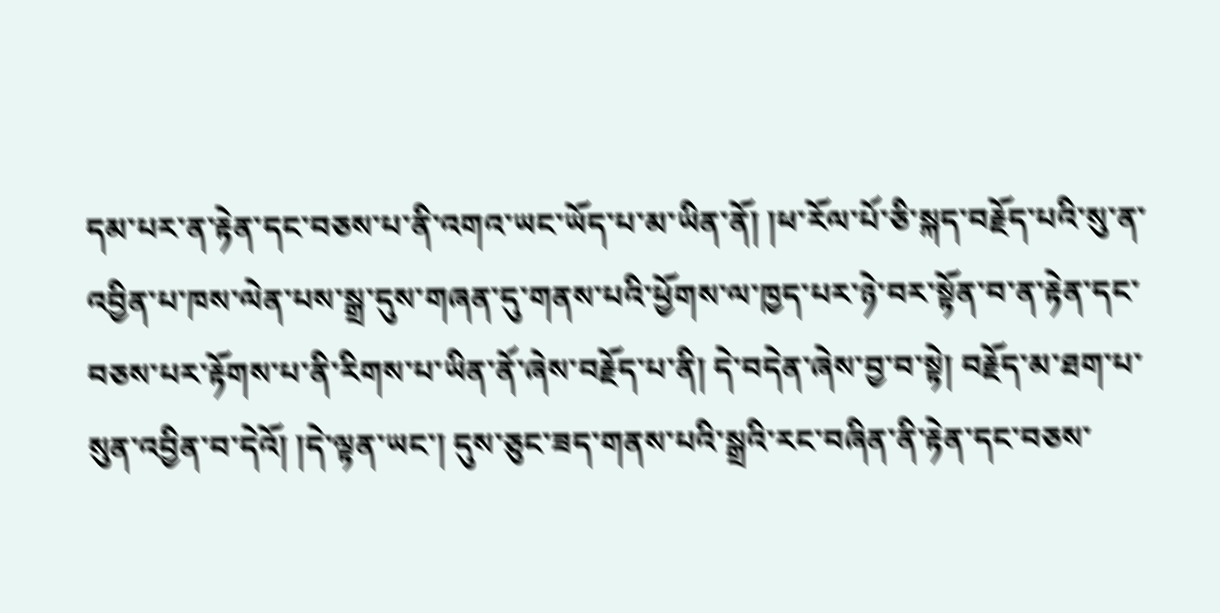དམ་པར་ན་རྟེན་དང་བཅས་པ་ནི་འགའ་ཡང་ཡོད་པ་མ་ཡིན་ནོ། །ཕ་རོལ་པོ་ཅི་སྐད་བརྗོད་པའི་སུ་ན་འབྱིན་པ་ཁས་ལེན་པས་སྒྲ་དུས་གཞན་དུ་གནས་པའི་ཕྱོགས་ལ་ཁྱད་པར་ཉེ་བར་སྟོན་བ་ན་རྟེན་དང་བཅས་པར་རྟོགས་པ་ནི་རིགས་པ་ཡིན་ནོ་ཞེས་བརྗོད་པ་ནི། དེ་བདེན་ཞེས་བྱ་བ་སྟེ། བརྗོད་མ་ཐག་པ་སུན་འབྱིན་བ་དེའོ། །དེ་ལྟན་ཡང་། དུས་ཅུང་ཟད་གནས་པའི་སྒྲའི་རང་བཞིན་ནི་རྟེན་དང་བཅས་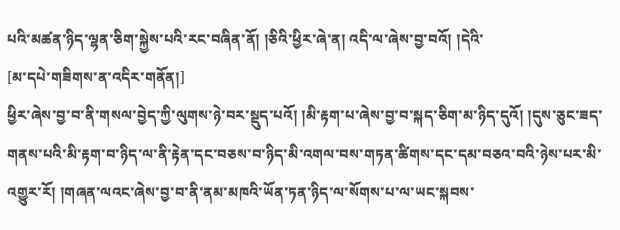པའི་མཚན་ཉིད་ལྷན་ཅིག་སྐྱེས་པའི་རང་བཞིན་ནོ། །ཅིའི་ཕྱིར་ཞེ་ན། འདི་ལ་ཞེས་བྱ་བའོ། །དེའི་
[མ་དཔེ་གཟིགས་ན་འདིར་གནོན།]
ཕྱིར་ཞེས་བྱ་བ་ནི་གསལ་བྱེད་ཀྱི་ལུགས་ཉེ་བར་སྡུད་པའོ། །མི་རྟག་པ་ཞེས་བྱ་བ་སྐད་ཅིག་མ་ཉིད་དུའོ། །དུས་ཅུང་ཟད་གནས་པའི་མི་རྟག་བ་ཉིད་ལ་ནི་རྟེན་དང་བཅས་བ་ཉིད་མི་འགལ་བས་གཏན་ཚིགས་དང་དམ་བཅའ་བའི་ཉེས་པར་མི་འགྱུར་རོ། །གཞན་ལའང་ཞེས་བྱ་བ་ནི་ནམ་མཁའི་ཡོན་ཏན་ཉིད་ལ་སོགས་པ་ལ་ཡང་སྐབས་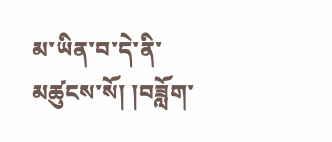མ་ཡིན་བ་དེ་ནི་མཚུངས་སོ། །བཟློག་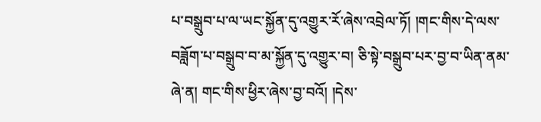པ་བསྒྲུབ་པ་ལ་ཡང་སྐྱོན་དུ་འགྱུར་རོ་ཞེས་འབྲེལ་ཏོ། །གང་གིས་དེ་ལས་བཟློག་པ་བསྒྲུབ་བ་མ་སྐྱོན་དུ་འགྱུར་བ། ཅི་སྟེ་བསྒྲུབ་པར་བྱ་བ་ཡིན་ནམ་ཞེ་ན། གང་གིས་ཕྱིར་ཞེས་བྱ་བའོ། །དེས་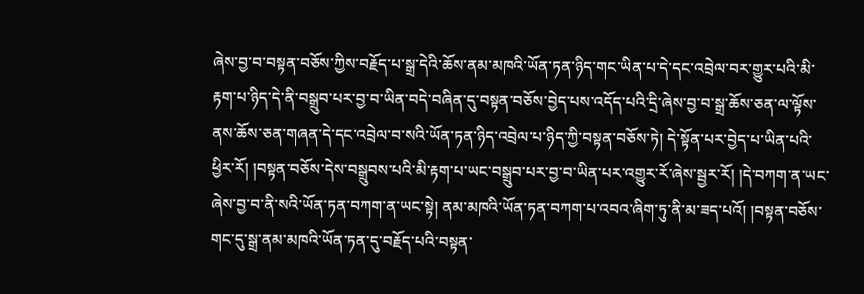ཞེས་བྱ་བ་བསྟན་བཅོས་ཀྱིས་བརྗོད་པ་སྒྲ་དེའི་ཆོས་ནམ་མཁའི་ཡོན་ཏན་ཉིད་གང་ཡིན་པ་དེ་དང་འབྲེལ་བར་གྱུར་པའི་མི་རྟག་པ་ཉིད་དེ་ནི་བསྒྲུབ་པར་བྱ་བ་ཡིན་བདེ་བཞིན་དུ་བསྟན་བཅོས་བྱེད་པས་འདོད་པའི་དྲི་ཞེས་བྱ་བ་སྒྲ་ཆོས་ཅན་ལ་ལྟོས་ནས་ཆོས་ཅན་གཞན་དེ་དང་འབྲེལ་བ་སའི་ཡོན་ཏན་ཉིད་འབྲེལ་པ་ཉིད་ཀྱི་བསྟན་བཅོས་ཏེ། དེ་སྟོན་པར་བྱེད་པ་ཡིན་པའི་ཕྱིར་རོ། །བསྟན་བཅོས་དེས་བསྒྲུབས་པའི་མི་རྟག་པ་ཡང་བསྒྲུབ་པར་བྱ་བ་ཡིན་པར་འགྱུར་རོ་ཞེས་སྦྱར་རོ། །དེ་བཀག་ན་ཡང་ཞེས་བྱ་བ་ནི་སའི་ཡོན་ཏན་བཀག་ན་ཡང་སྟེ། ནམ་མཁའི་ཡོན་ཏན་བཀག་པ་འབའ་ཞིག་ཏུ་ནི་མ་ཟད་པའོ། །བསྟན་བཅོས་གང་དུ་སྒྲ་ནམ་མཁའི་ཡོན་ཏན་དུ་བརྗོད་པའི་བསྟན་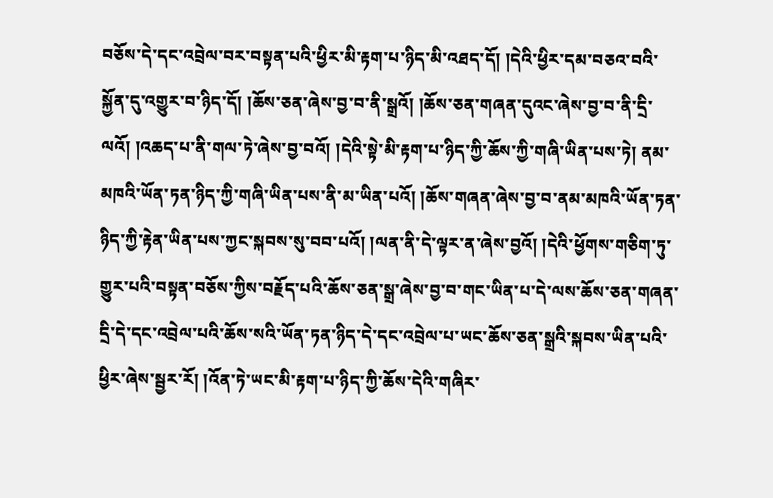བཅོས་དེ་དང་འབྲེལ་བར་བསྟན་པའི་ཕྱིར་མི་རྟག་པ་ཉིད་མི་འཐད་དོ། །དེའི་ཕྱིར་དམ་བཅའ་བའི་སྐྱོན་དུ་འགྱུར་བ་ཉིད་དོ། །ཆོས་ཅན་ཞེས་བྱ་བ་ནི་སྒྲའོ། །ཆོས་ཅན་གཞན་དུའང་ཞེས་བྱ་བ་ནི་དྲི་ལའོ། །འཆད་པ་ནི་གལ་ཏེ་ཞེས་བྱ་བའོ། །དེའི་སྟེ་མི་རྟག་པ་ཉིད་ཀྱི་ཆོས་ཀྱི་གཞི་ཡིན་པས་ཏེ། ནམ་མཁའི་ཡོན་ཏན་ཉིད་ཀྱི་གཞི་ཡིན་པས་ནི་མ་ཡིན་པའོ། །ཆོས་གཞན་ཞེས་བྱ་བ་ནམ་མཁའི་ཡོན་ཏན་ཉིད་ཀྱི་རྟེན་ཡིན་པས་ཀྱང་སྐབས་སུ་བབ་པའོ། །ལན་ནི་དེ་ལྟར་ན་ཞེས་བྱའོ། །དེའི་ཕྱོགས་གཅིག་ཏུ་གྱུར་པའི་བསྟན་བཅོས་ཀྱིས་བརྗོད་པའི་ཆོས་ཅན་སྒྲ་ཞེས་བྱ་བ་གང་ཡིན་པ་དེ་ལས་ཆོས་ཅན་གཞན་དྲི་དེ་དང་འབྲེལ་པའི་ཆོས་སའི་ཡོན་ཏན་ཉིད་དེ་དང་འབྲེལ་པ་ཡང་ཆོས་ཅན་སྒྲའི་སྐབས་ཡིན་པའི་ཕྱིར་ཞེས་སྦྱར་རོ། །འོན་ཏེ་ཡང་མི་རྟག་པ་ཉིད་ཀྱི་ཆོས་དེའི་གཞིར་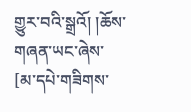གྱུར་བའི་སྒྲའོ། །ཆོས་གཞན་ཡང་ཞེས་
[མ་དཔེ་གཟིགས་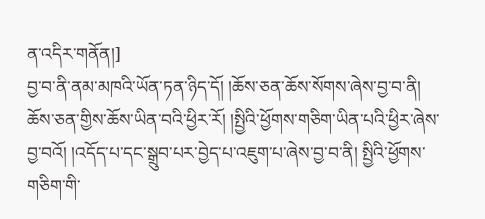ན་འདིར་གནོན།]
བྱ་བ་ནི་ནམ་མཁའི་ཡོན་ཏན་ཉིད་དོ། །ཆོས་ཅན་ཆོས་སོགས་ཞེས་བྱ་བ་ནི། ཆོས་ཅན་གྱིས་ཆོས་ཡིན་བའི་ཕྱིར་རོ། །སྤྱིའི་ཕྱོགས་གཅིག་ཡིན་པའི་ཕྱིར་ཞེས་བྱ་བའོ། །འདོད་པ་དང་སྒྲུབ་པར་བྱེད་པ་འཇུག་པ་ཞེས་བྱ་བ་ནི། སྤྱིའི་ཕྱོགས་གཅིག་གི་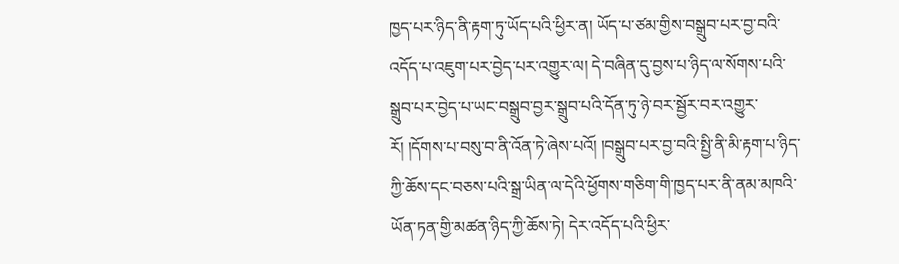ཁྱད་པར་ཉིད་ནི་རྟག་ཏུ་ཡོད་པའི་ཕྱིར་ན། ཡོད་པ་ཙམ་གྱིས་བསྒྲུབ་པར་བྱ་བའི་འདོད་པ་འཇུག་པར་བྱེད་པར་འགྱུར་ལ། དེ་བཞིན་དུ་བྱས་པ་ཉིད་ལ་སོགས་པའི་སྒྲུབ་པར་བྱེད་པ་ཡང་བསྒྲུབ་བྱར་སྒྲུབ་པའི་དོན་ཏུ་ཉེ་བར་སྦྱོར་བར་འགྱུར་རོ། །དོགས་པ་བསུ་བ་ནི་འོན་ཏེ་ཞེས་པའོ། །བསྒྲུབ་པར་བྱ་བའི་སྤྱི་ནི་མི་རྟག་པ་ཉིད་ཀྱི་ཆོས་དང་བཅས་པའི་སྒྲ་ཡིན་ལ་དེའི་ཕྱོགས་གཅིག་གི་ཁྱད་པར་ནི་ནམ་མཁའི་ཡོན་ཏན་གྱི་མཚན་ཉིད་ཀྱི་ཆོས་ཏེ། དེར་འདོད་པའི་ཕྱིར་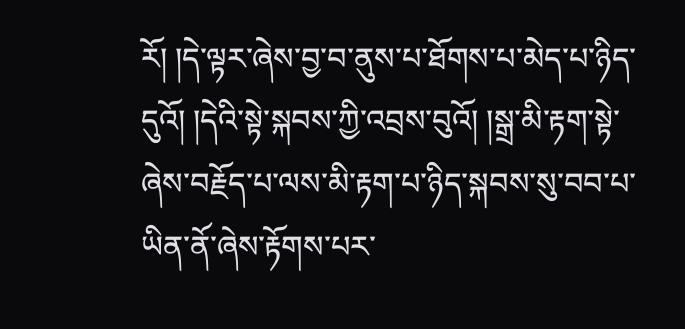རོ། །དེ་ལྟར་ཞེས་བྱ་བ་ནུས་པ་ཐོགས་པ་མེད་པ་ཉིད་དུའོ། །དེའི་སྟེ་སྐབས་ཀྱི་འབྲས་བུའོ། །སྒྲ་མི་རྟག་སྟེ་ཞེས་བརྗོད་པ་ལས་མི་རྟག་པ་ཉིད་སྐབས་སུ་བབ་པ་ཡིན་ནོ་ཞེས་རྟོགས་པར་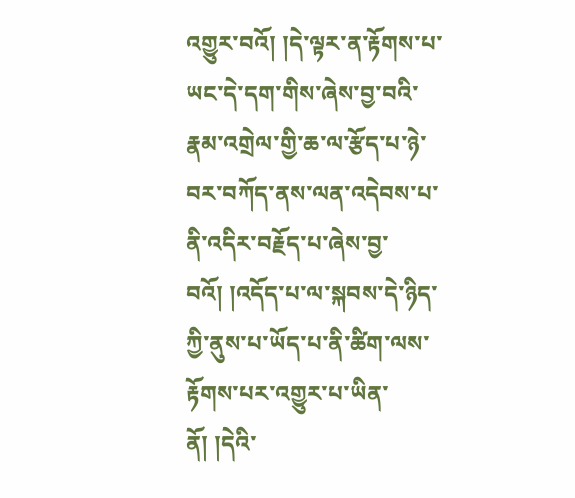འགྱུར་བའོ། །དེ་ལྟར་ན་རྟོགས་པ་ཡང་དེ་དག་གིས་ཞེས་བྱ་བའི་རྣམ་འགྲེལ་གྱི་ཆ་ལ་རྩོད་པ་ཉེ་བར་བཀོད་ནས་ལན་འདེབས་པ་ནི་འདིར་བརྗོད་པ་ཞེས་བྱ་བའོ། །འདོད་པ་ལ་སྐབས་དེ་ཉིད་ཀྱི་ནུས་པ་ཡོད་པ་ནི་ཚིག་ལས་རྟོགས་པར་འགྱུར་པ་ཡིན་ནོ། །དེའི་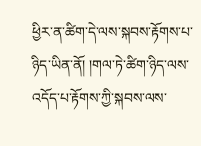ཕྱིར་ན་ཚིག་དེ་ལས་སྐབས་རྟོགས་པ་ཉིད་ཡིན་ནོ། །གལ་ཏེ་ཚིག་ཉིད་ལས་འདོད་པ་རྟོགས་ཀྱི་སྐབས་ལས་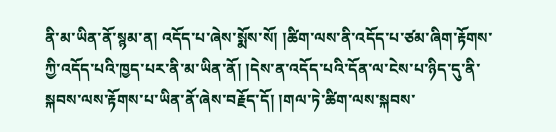ནི་མ་ཡིན་ནོ་སྙམ་ན། འདོད་པ་ཞེས་སྨོས་སོ། །ཚིག་ལས་ནི་འདོད་པ་ཙམ་ཞིག་རྟོགས་ཀྱི་འདོད་པའི་ཁྱད་པར་ནི་མ་ཡིན་ནོ། །དེས་ན་འདོད་པའི་དོན་ལ་ངེས་པ་ཉིད་དུ་ནི་སྐབས་ལས་རྟོགས་པ་ཡིན་ནོ་ཞེས་བརྗོད་དོ། །གལ་ཏེ་ཚིག་ལས་སྐབས་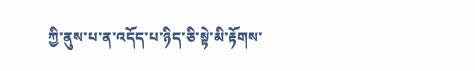ཀྱི་ནུས་པ་ན་འདོད་པ་ཉིད་ཅི་སྟེ་མི་རྟོགས་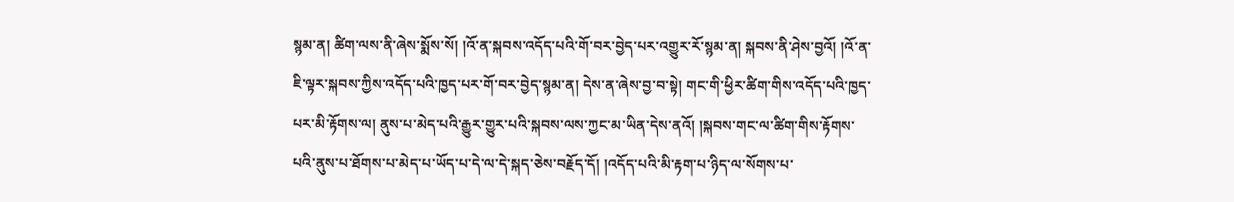སྙམ་ན། ཚིག་ལས་ནི་ཞེས་སྨོས་སོ། །འོ་ན་སྐབས་འདོད་པའི་གོ་བར་བྱེད་པར་འགྱུར་རོ་སྙམ་ན། སྐབས་ནི་ཤེས་བྱའོ། །འོ་ན་ཇི་ལྟར་སྐབས་ཀྱིས་འདོད་པའི་ཁྱད་པར་གོ་བར་བྱེད་སྙམ་ན། དེས་ན་ཞེས་བྱ་བ་སྟེ། གང་གི་ཕྱིར་ཚིག་གིས་འདོད་པའི་ཁྱད་པར་མི་རྟོགས་ལ། ནུས་པ་མེད་པའི་རྒྱུར་གྱུར་པའི་སྐབས་ལས་ཀྱང་མ་ཡིན་དེས་ནའོ། །སྐབས་གང་ལ་ཚིག་གིས་རྟོགས་པའི་ནུས་པ་ཐོགས་པ་མེད་པ་ཡོད་པ་དེ་ལ་དེ་སྐད་ཅེས་བརྗོད་དོ། །འདོད་པའི་མི་རྟག་པ་ཉིད་ལ་སོགས་པ་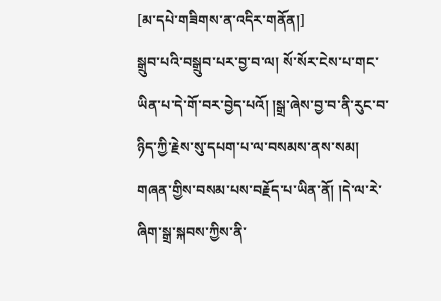[མ་དཔེ་གཟིགས་ན་འདིར་གནོན།]
སྒྲུབ་པའི་བསྒྲུབ་པར་བྱ་བ་ལ། སོ་སོར་ངེས་པ་གང་ཡིན་པ་དེ་གོ་བར་བྱེད་པའོ། །སྒྲ་ཞེས་བྱ་བ་ནི་རུང་བ་ཉིད་ཀྱི་རྗེས་སུ་དཔག་པ་ལ་བསམས་ནས་སམ། གཞན་གྱིས་བསམ་པས་བརྗོད་པ་ཡིན་ནོ། །དེ་ལ་རེ་ཞིག་སྒྲ་སྐབས་ཀྱིས་ནི་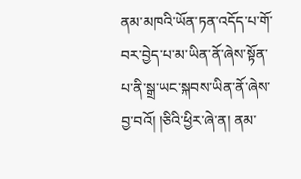ནམ་མཁའི་ཡོན་ཏན་འདོད་པ་གོ་བར་བྱེད་པ་མ་ཡིན་ནོ་ཞེས་སྟོན་པ་ནི་སྒྲ་ཡང་སྐབས་ཡིན་ནོ་ཞེས་བྱ་བའོ། །ཅིའི་ཕྱིར་ཞེ་ན། ནམ་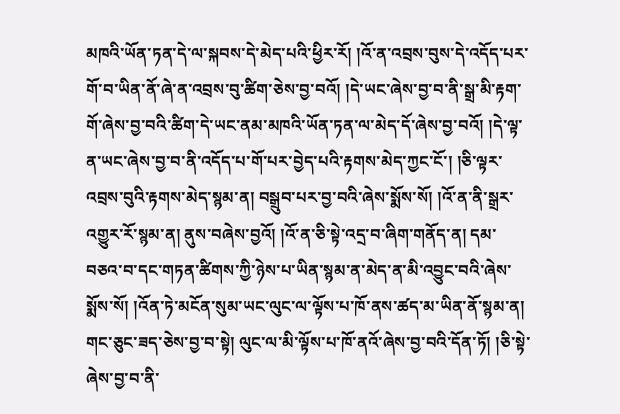མཁའི་ཡོན་ཏན་དེ་ལ་སྐབས་དེ་མེད་པའི་ཕྱིར་རོ། །འོ་ན་འབྲས་བུས་དེ་འདོད་པར་གོ་བ་ཡིན་ནོ་ཞེ་ན་འབྲས་བུ་ཚིག་ཅེས་བྱ་བའོ། །དེ་ཡང་ཞེས་བྱ་བ་ནི་སྒྲ་མི་རྟག་གོ་ཞེས་བྱ་བའི་ཚིག་དེ་ཡང་ནམ་མཁའི་ཡོན་ཏན་ལ་མེད་དོ་ཞེས་བྱ་བའོ། །དེ་ལྟ་ན་ཡང་ཞེས་བྱ་བ་ནི་འདོད་པ་གོ་པར་བྱེད་པའི་རྟགས་མེད་ཀྱང་ངོ་། །ཅི་ལྟར་འབྲས་བུའི་རྟགས་མེད་སྙམ་ན། བསྒྲུབ་པར་བྱ་བའི་ཞེས་སྨོས་སོ། །འོ་ན་ནི་སྒྲར་འགྱུར་རོ་སྙམ་ན། ནུས་བཞེས་བྱའོ། །འོ་ན་ཅི་སྟེ་འདྲ་བ་ཞིག་གནོད་ན། དམ་བཅའ་བ་དང་གཏན་ཚིགས་ཀྱི་ཉེས་པ་ཡིན་སྙམ་ན་མེད་ན་མི་འབྱུང་བའི་ཞེས་སྨོས་སོ། །འོན་ཏེ་མངོན་སུམ་ཡང་ལུང་ལ་ལྟོས་པ་ཁོ་ནས་ཚད་མ་ཡིན་ནོ་སྙམ་ན། གང་ཅུང་ཟད་ཅེས་བྱ་བ་སྟེ། ལུང་ལ་མི་ལྟོས་པ་ཁོ་ནའོ་ཞེས་བྱ་བའི་དོན་ཏོ། །ཅི་སྟེ་ཞེས་བྱ་བ་ནི་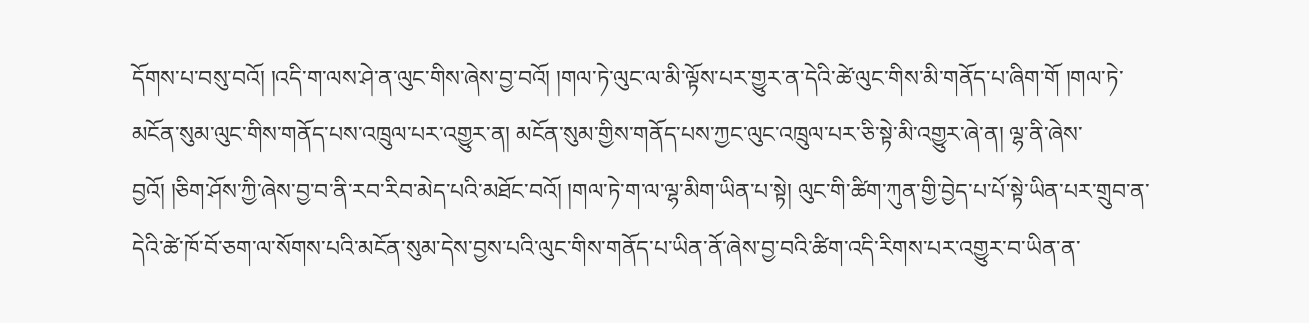དོགས་པ་བསུ་བའོ། །འདི་ག་ལས་ཤེ་ན་ལུང་གིས་ཞེས་བྱ་བའོ། །གལ་ཏེ་ལུང་ལ་མི་ལྟོས་པར་གྱུར་ན་དེའི་ཚེ་ལུང་གིས་མི་གནོད་པ་ཞིག་གོ །གལ་ཏེ་མངོན་སུམ་ལུང་གིས་གནོད་པས་འཁྲུལ་པར་འགྱུར་ན། མངོན་སུམ་གྱིས་གནོད་པས་ཀྱང་ལུང་འཁྲུལ་པར་ཅི་སྟེ་མི་འགྱུར་ཞེ་ན། ལྷ་ནི་ཞེས་བྱའོ། །ཅིག་ཤོས་ཀྱི་ཞེས་བྱ་བ་ནི་རབ་རིབ་མེད་པའི་མཐོང་བའོ། །གལ་ཏེ་ག་ལ་ལྷ་མིག་ཡིན་པ་སྟེ། ལུང་གི་ཚིག་ཀུན་གྱི་བྱེད་པ་པོ་སྟེ་ཡིན་པར་གྲུབ་ན་དེའི་ཚེ་ཁོ་བོ་ཅག་ལ་སོགས་པའི་མངོན་སུམ་དེས་བྱས་པའི་ལུང་གིས་གནོད་པ་ཡིན་ནོ་ཞེས་བྱ་བའི་ཚིག་འདི་རིགས་པར་འགྱུར་བ་ཡིན་ན་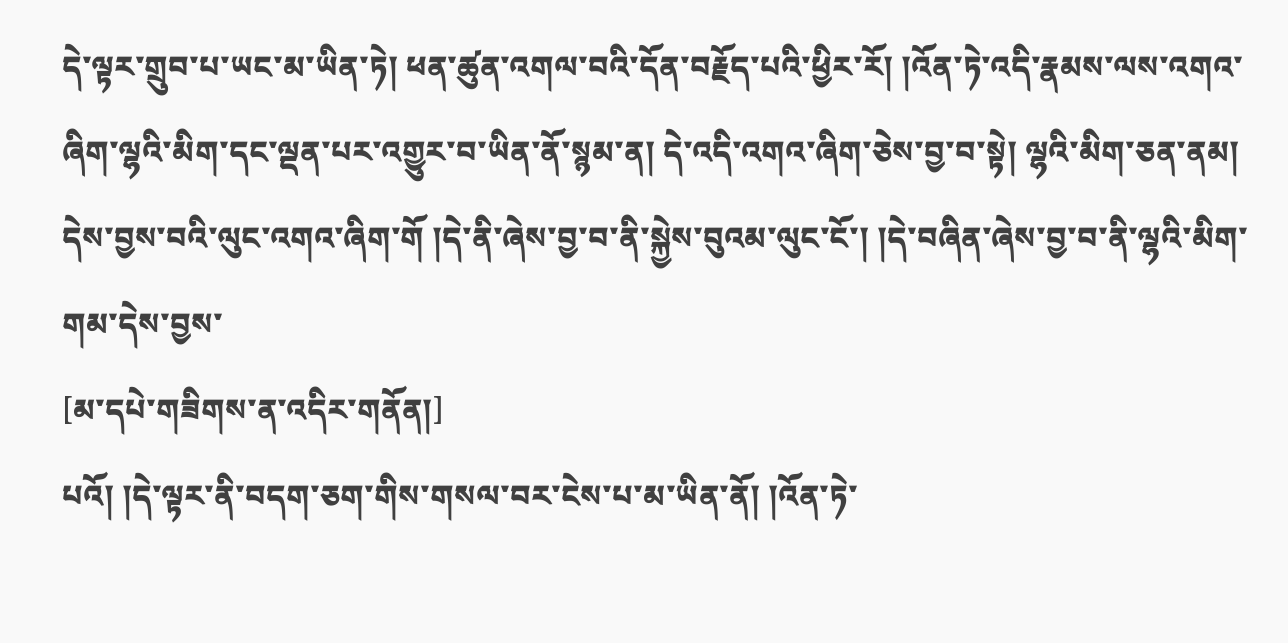དེ་ལྟར་གྲུབ་པ་ཡང་མ་ཡིན་ཏེ། ཕན་ཚུན་འགལ་བའི་དོན་བརྗོད་པའི་ཕྱིར་རོ། །འོན་ཏེ་འདི་རྣམས་ལས་འགའ་ཞིག་ལྷའི་མིག་དང་ལྡན་པར་འགྱུར་བ་ཡིན་ནོ་སྙམ་ན། དེ་འདི་འགའ་ཞིག་ཅེས་བྱ་བ་སྟེ། ལྷའི་མིག་ཅན་ནམ། དེས་བྱས་བའི་ལུང་འགའ་ཞིག་གོ །དེ་ནི་ཞེས་བྱ་བ་ནི་སྐྱེས་བུའམ་ལུང་ངོ་། །དེ་བཞིན་ཞེས་བྱ་བ་ནི་ལྷའི་མིག་གམ་དེས་བྱས་
[མ་དཔེ་གཟིགས་ན་འདིར་གནོན།]
པའོ། །དེ་ལྟར་ནི་བདག་ཅག་གིས་གསལ་བར་ངེས་པ་མ་ཡིན་ནོ། །འོན་ཏེ་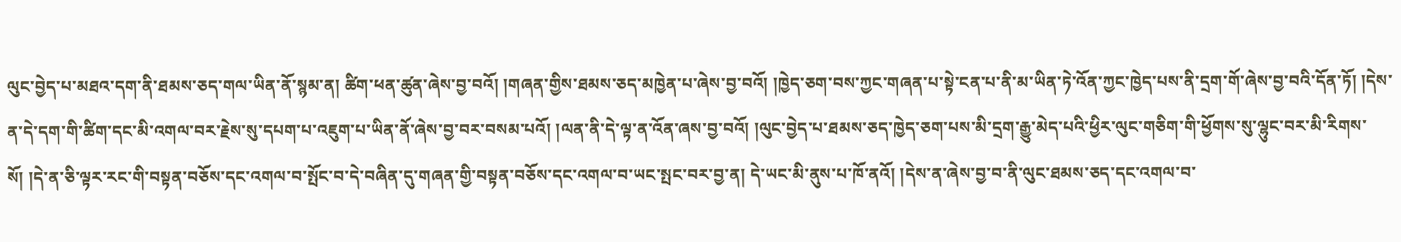ལུང་བྱེད་པ་མཐའ་དག་ནི་ཐམས་ཅད་གལ་ཡིན་ནོ་སྙམ་ན། ཚིག་ཕན་ཚུན་ཞེས་བྱ་བའོ། །གཞན་གྱིས་ཐམས་ཅད་མཁྱེན་པ་ཞེས་བྱ་བའོ། །ཁྱེད་ཅག་བས་ཀྱང་གཞན་པ་སྟེ་ངན་པ་ནི་མ་ཡིན་ཏེ་འོན་ཀྱང་ཁྱེད་པས་ནི་དྲག་གོ་ཞེས་བྱ་བའི་དོན་ཏོ། །དེས་ན་དེ་དག་གི་ཚིག་དང་མི་འགལ་བར་རྗེས་སུ་དཔག་པ་འཇུག་པ་ཡིན་ནོ་ཞེས་བྱ་བར་བསམ་པའོ། །ལན་ནི་དེ་ལྟ་ན་འོན་ཞས་བྱ་བའོ། །ལུང་བྱེད་པ་ཐམས་ཅད་ཁྱེད་ཅག་པས་མི་དྲག་རྒྱུ་མེད་པའི་ཕྱིར་ལུང་གཅིག་གི་ཕྱོགས་སུ་ལྷུང་བར་མི་རིགས་སོ། །དེ་ན་ཅི་ལྟར་རང་གི་བསྟན་བཅོས་དང་འགལ་བ་སྤོང་བ་དེ་བཞིན་དུ་གཞན་གྱི་བསྟན་བཅོས་དང་འགལ་བ་ཡང་སྤང་བར་བྱ་ན། དེ་ཡང་མི་ནུས་པ་ཁོ་ནའོ། །དེས་ན་ཞེས་བྱ་བ་ནི་ལུང་ཐམས་ཅད་དང་འགལ་བ་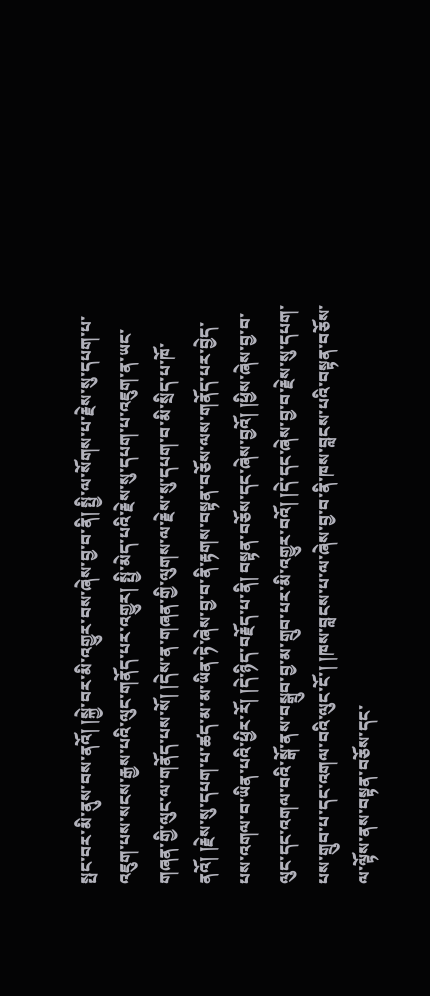སྤང་བར་མི་ནུས་བས་ནའོ། །སྐྱེ་བར་མི་འགྱུར་བས་ཞེས་བྱ་བ་ནི། སྤྱི་ལ་སོགས་པ་རྗེས་སུ་དཔག་པ་འཇུག་པས་སངས་རྒྱས་པའི་ལུང་གནོད་པར་འགྱུར། སྤྱི་མེད་པའི་རྗེས་སུ་དཔག་པ་འཇུག་ན་ཡང་གཞན་གྱི་ལུང་ལ་གནོད་པས་སོ། །དེས་ན་གཞན་གྱི་ལུགས་ལ་རྗེས་སུ་དཔག་བ་མི་སྲིད་པ་ཁོ་ནའོ། །རྗེས་སུ་དཔག་པ་ཚད་མ་མ་ཡིན་ཏེ་ཞེས་བྱ་བ་ནི་རྟགས་བསྟན་བཅོས་ལས་གནོད་པར་བྱེད་པས་འགལ་བ་ཡིན་པའི་ཕྱིར་རོ། །དེ་ཉིད་བརྗོད་པ་ནི། བསྟན་བཅོས་དང་ཞེས་བྱའོ། །ཕྱིས་ཞེས་བྱ་བ་ལུང་དང་འགལ་བའི་སྒོ་ནས་བསྒྲུབ་བྱ་མ་གྲུབ་པར་མི་འགྱུར་བའོ། །དེ་དང་ཞེས་བྱ་བ་རྗེས་སུ་དཔག་པས་གྲུབ་པ་དང་འགལ་བའི་ལུང་ངོ་། །ཁས་བླངས་པ་ལ་ཞེས་བྱ་བ་ནི་ཁས་བླངས་པའི་བསྟན་བཅོས་ལ་ལྟོས་ནས་བསྟན་བཅོས་དང་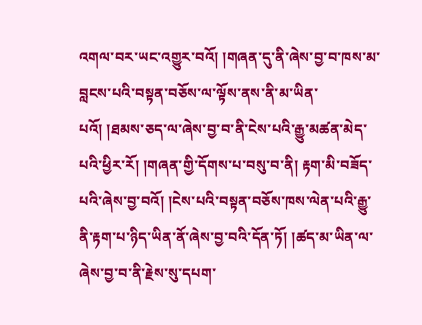འགལ་བར་ཡང་འགྱུར་བའོ། །གཞན་དུ་ནི་ཞེས་བྱ་བ་ཁས་མ་བླངས་པའི་བསྟན་བཅོས་ལ་ལྟོས་ནས་ནི་མ་ཡིན་པའོ། །ཐམས་ཅད་ལ་ཞེས་བྱ་བ་ནི་ངེས་པའི་རྒྱུ་མཚན་མེད་པའི་ཕྱིར་རོ། །གཞན་གྱི་དོགས་པ་བསུ་བ་ནི། རྟག་མི་བཟོད་པའི་ཞེས་བྱ་བའོ། །ངེས་པའི་བསྟན་བཅོས་ཁས་ལེན་པའི་རྒྱུ་ནི་རྟག་པ་ཉིད་ཡིན་ནོ་ཞེས་བྱ་བའི་དོན་ཏོ། །ཚད་མ་ཡིན་ལ་ཞེས་བྱ་བ་ནི་རྗེས་སུ་དཔག་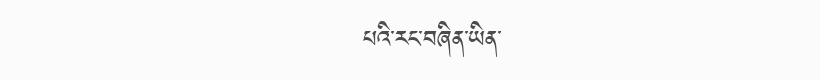པའི་རང་བཞིན་ཡིན་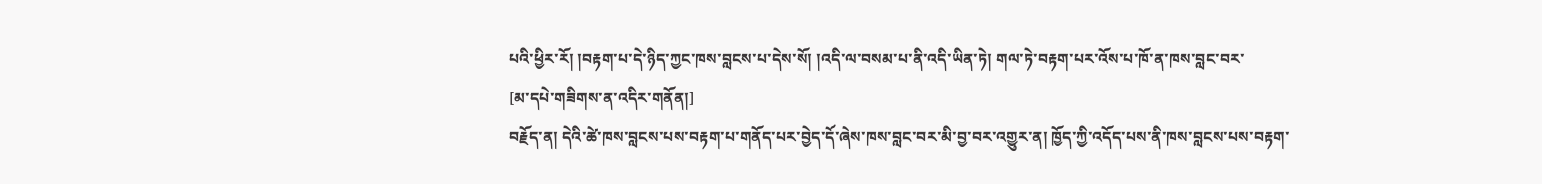པའི་ཕྱིར་རོ། །བརྟག་པ་དེ་ཉིད་ཀྱང་ཁས་བླངས་པ་དེས་སོ། །འདི་ལ་བསམ་པ་ནི་འདི་ཡིན་ཏེ། གལ་ཏེ་བརྟག་པར་འོས་པ་ཁོ་ན་ཁས་བླང་བར་
[མ་དཔེ་གཟིགས་ན་འདིར་གནོན།]
བརྗོད་ན། དེའི་ཚེ་ཁས་བླངས་པས་བརྟག་པ་གནོད་པར་བྱེད་དོ་ཞེས་ཁས་བླང་བར་མི་བྱ་བར་འགྱུར་ན། ཁྱོད་ཀྱི་འདོད་པས་ནི་ཁས་བླངས་པས་བརྟག་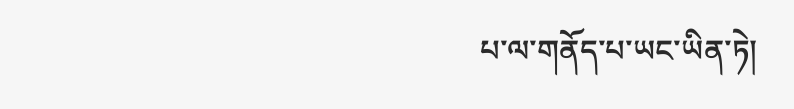པ་ལ་གནོད་པ་ཡང་ཡིན་ཏེ།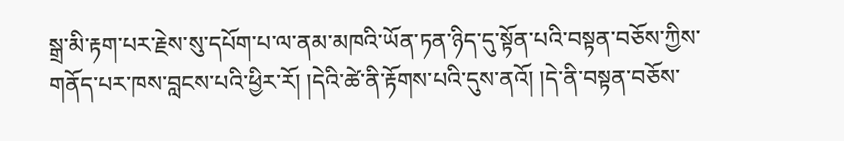སྒྲ་མི་རྟག་པར་རྗེས་སུ་དཔོག་པ་ལ་ནམ་མཁའི་ཡོན་ཏན་ཉིད་དུ་སྟོན་པའི་བསྟན་བཅོས་ཀྱིས་གནོད་པར་ཁས་བླངས་པའི་ཕྱིར་རོ། །དེའི་ཚེ་ནི་རྟོགས་པའི་དུས་ནའོ། །དེ་ནི་བསྟན་བཅོས་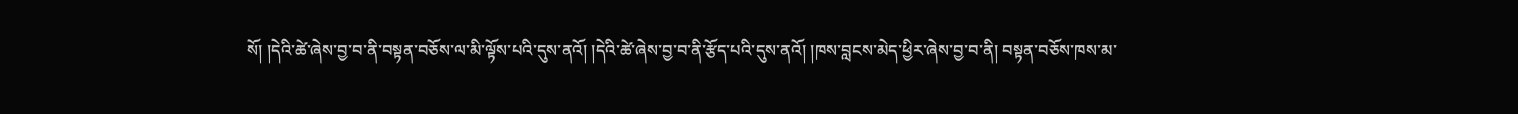སོ། །དེའི་ཚེ་ཞེས་བྱ་བ་ནི་བསྟན་བཅོས་ལ་མི་ལྟོས་པའི་དུས་ནའོ། །དེའི་ཚེ་ཞེས་བྱ་བ་ནི་རྩོད་པའི་དུས་ནའོ། །ཁས་བླངས་མེད་ཕྱིར་ཞེས་བྱ་བ་ནི། བསྟན་བཅོས་ཁས་མ་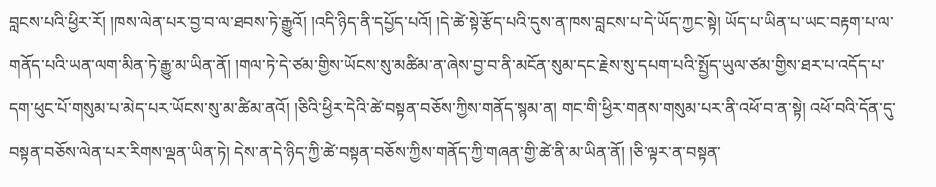བླངས་པའི་ཕྱིར་རོ། །ཁས་ལེན་པར་བྱ་བ་ལ་ཐབས་ཏེ་རྒྱུའོ། །འདི་ཉིད་ནི་དཔྱོད་པའོ། །དེ་ཚེ་སྟེ་རྩོད་པའི་དུས་ན་ཁས་བླངས་པ་དེ་ཡོད་ཀྱང་སྟེ། ཡོད་པ་ཡིན་པ་ཡང་བརྟག་པ་ལ་གནོད་པའི་ཡན་ལག་མིན་ཏེ་རྒྱུ་མ་ཡིན་ནོ། །གལ་ཏེ་དེ་ཙམ་གྱིས་ཡོངས་སུ་མཚིམ་ན་ཞེས་བྱ་བ་ནི་མངོན་སུམ་དང་རྗེས་སུ་དཔག་པའི་སྤྱོད་ཡུལ་ཙམ་གྱིས་ཐར་པ་འདོད་པ་དག་ཕུང་པོ་གསུམ་པ་མེད་པར་ཡོངས་སུ་མ་ཚིམ་ནའོ། །ཅིའི་ཕྱིར་དེའི་ཚེ་བསྟན་བཅོས་ཀྱིས་གནོད་སྙམ་ན། གང་གི་ཕྱིར་གནས་གསུམ་པར་ནི་འཕོ་བ་ན་སྟེ། འཕོ་བའི་དོན་དུ་བསྟན་བཅོས་ལེན་པར་རིགས་ལྡན་ཡིན་ཏེ། དེས་ན་དེ་ཉིད་ཀྱི་ཚེ་བསྟན་བཅོས་ཀྱིས་གནོད་ཀྱི་གཞན་གྱི་ཚེ་ནི་མ་ཡིན་ནོ། །ཅི་ལྟར་ན་བསྟན་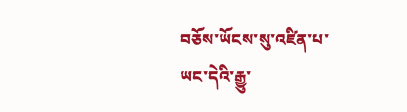བཅོས་ཡོངས་སུ་འཛིན་པ་ཡང་དེའི་རྒྱུ་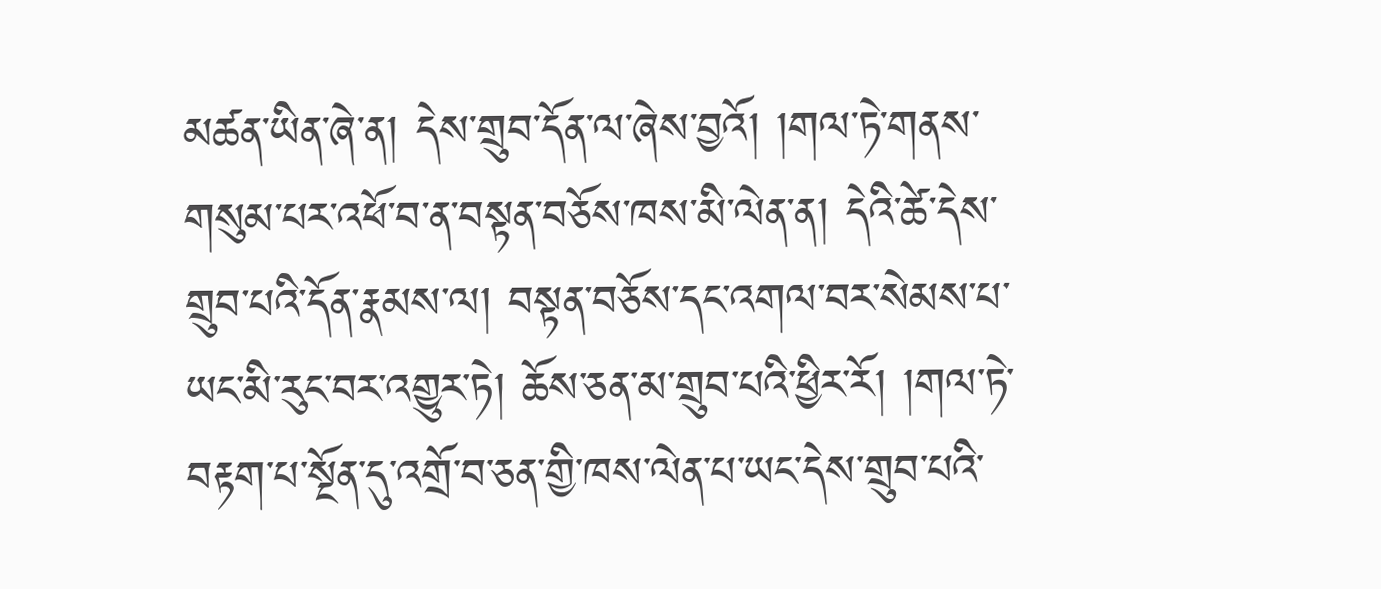མཚན་ཡིན་ཞེ་ན། དེས་གྲུབ་དོན་ལ་ཞེས་བྱའོ། །གལ་ཏེ་གནས་གསུམ་པར་འཕོ་བ་ན་བསྟན་བཅོས་ཁས་མི་ལེན་ན། དེའི་ཚེ་དེས་གྲུབ་པའི་དོན་རྣམས་ལ། བསྟན་བཅོས་དང་འགལ་བར་སེམས་པ་ཡང་མི་རུང་བར་འགྱུར་ཏེ། ཆོས་ཅན་མ་གྲུབ་པའི་ཕྱིར་རོ། །གལ་ཏེ་བརྟག་པ་སྔོན་དུ་འགྲོ་བ་ཅན་གྱི་ཁས་ལེན་པ་ཡང་དེས་གྲུབ་པའི་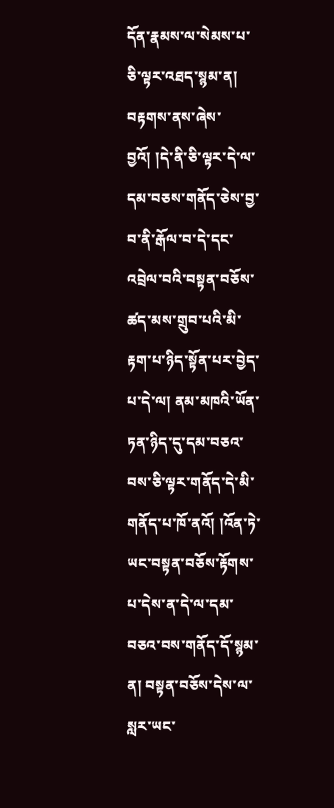དོན་རྣམས་ལ་སེམས་པ་ཅི་ལྟར་འཐད་སྙམ་ན། བརྟགས་ནས་ཞེས་བྱའོ། །དེ་ནི་ཅི་ལྟར་དེ་ལ་དམ་བཅས་གནོད་ཅེས་བྱ་བ་ནི་རྒོལ་བ་དེ་དང་འབྲེལ་བའི་བསྟན་བཅོས་ཚད་མས་གྲུབ་པའི་མི་རྟག་པ་ཉིད་སྟོན་པར་བྱེད་པ་དེ་ལ། ནམ་མཁའི་ཡོན་ཏན་ཉིད་དུ་དམ་བཅའ་བས་ཅི་ལྟར་གནོད་དེ་མི་གནོད་པ་ཁོ་ནའོ། །འོན་ཏེ་ཡང་བསྟན་བཅོས་རྟོགས་པ་དེས་ན་དེ་ལ་དམ་བཅའ་བས་གནོད་དོ་སྙམ་ན། བསྟན་བཅོས་དེས་ལ་སླར་ཡང་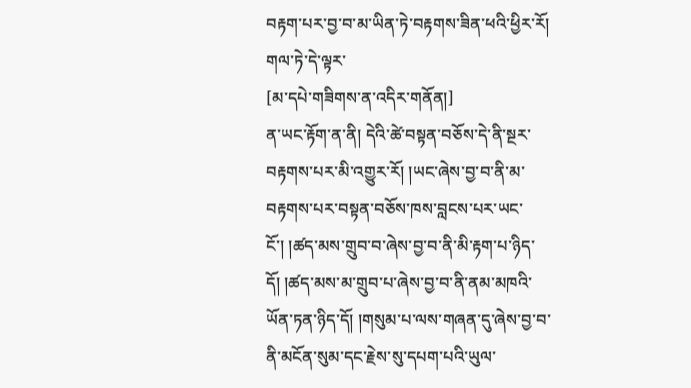བརྟག་པར་བྱ་བ་མ་ཡིན་ཏེ་བརྟགས་ཟིན་ཕའི་ཕྱིར་རོ། གལ་ཏེ་དེ་ལྟར་
[མ་དཔེ་གཟིགས་ན་འདིར་གནོན།]
ན་ཡང་རྟོག་ན་ནི། དེའི་ཚེ་བསྟན་བཅོས་དེ་ནི་སྔར་བརྟགས་པར་མི་འགྱུར་རོ། །ཡང་ཞེས་བྱ་བ་ནི་མ་བརྟགས་པར་བསྟན་བཅོས་ཁས་བླངས་པར་ཡང་ངོ་། །ཚད་མས་གྲུབ་བ་ཞེས་བྱ་བ་ནི་མི་རྟག་པ་ཉིད་དོ། །ཚད་མས་མ་གྲུབ་པ་ཞེས་བྱ་བ་ནི་ནམ་མཁའི་ཡོན་ཏན་ཉིད་དོ། །གསུམ་པ་ལས་གཞན་དུ་ཞེས་བྱ་བ་ནི་མངོན་སུམ་དང་རྗེས་སུ་དཔག་པའི་ཡུལ་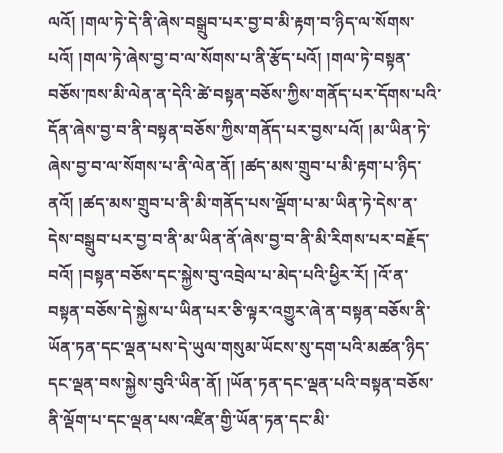ལའོ། །གལ་ཏེ་དེ་ནི་ཞེས་བསྒྲུབ་པར་བྱ་བ་མི་རྟག་བ་ཉིད་ལ་སོགས་པའོ། །གལ་ཏེ་ཞེས་བྱ་བ་ལ་སོགས་པ་ནི་རྩོད་པའོ། །གལ་ཏེ་བསྟན་བཅོས་ཁས་མི་ལེན་ན་དེའི་ཚེ་བསྟན་བཅོས་ཀྱིས་གནོད་པར་དོགས་པའི་དོན་ཞེས་བྱ་བ་ནི་བསྟན་བཅོས་ཀྱིས་གནོད་པར་བྱས་པའོ། །མ་ཡིན་ཏེ་ཞེས་བྱ་བ་ལ་སོགས་པ་ནི་ལེན་ནོ། །ཚད་མས་གྲུབ་པ་མི་རྟག་པ་ཉིད་ནའོ། །ཚད་མས་གྲུབ་པ་ནི་མི་གནོད་པས་ལྡོག་པ་མ་ཡིན་ཏེ་དེས་ན་དེས་བསྒྲུབ་པར་བྱ་བ་ནི་མ་ཡིན་ནོ་ཞེས་བྱ་བ་ནི་མི་རིགས་པར་བརྗོད་བའོ། །བསྟན་བཅོས་དང་སྐྱེས་བུ་འབྲེལ་པ་མེད་པའི་ཕྱིར་རོ། །འོ་ན་བསྟན་བཅོས་དེ་སྐྱེས་པ་ཡིན་པར་ཅི་ལྟར་འགྱུར་ཞེ་ན་བསྟན་བཅོས་ནི་ཡོན་ཏན་དང་ལྡན་པས་དེ་ཡུལ་གསུམ་ཡོངས་སུ་དག་པའི་མཚན་ཉིད་དང་ལྡན་བས་སྐྱེས་བུའི་ཡིན་ནོ། །ཡོན་ཏན་དང་ལྡན་པའི་བསྟན་བཅོས་ནི་ལྡོག་པ་དང་ལྡན་པས་འཛིན་གྱི་ཡོན་ཏན་དང་མི་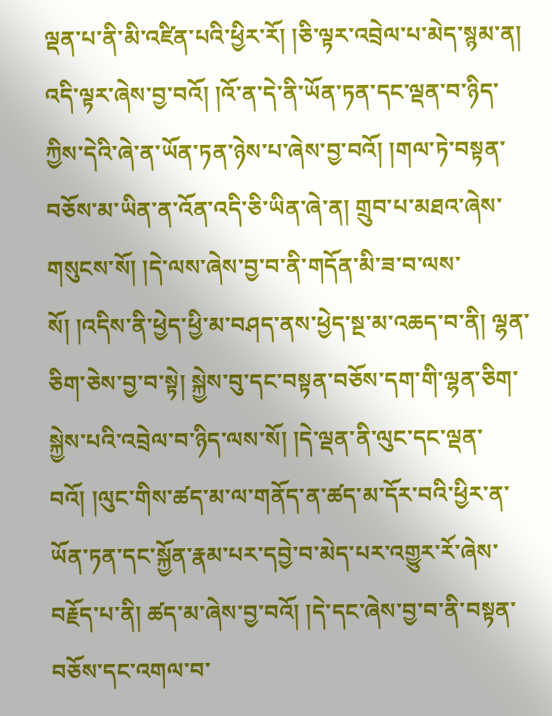ལྡན་པ་ནི་མི་འཛིན་པའི་ཕྱིར་རོ། །ཅི་ལྟར་འབྲེལ་པ་མེད་སྙམ་ན། འདི་ལྟར་ཞེས་བྱ་བའོ། །འོ་ན་དེ་ནི་ཡོན་ཏན་དང་ལྡན་བ་ཉིད་ཀྱིས་དེའི་ཞེ་ན་ཡོན་ཏན་ཉེས་པ་ཞེས་བྱ་བའོ། །གལ་ཏེ་བསྟན་བཅོས་མ་ཡིན་ན་འོན་འདི་ཅི་ཡིན་ཞེ་ན། གྲུབ་པ་མཐའ་ཞེས་གསུངས་སོ། །དེ་ལས་ཞེས་བྱ་བ་ནི་གདོན་མི་ཟ་བ་ལས་སོ། །འདིས་ནི་ཕྱེད་ཕྱི་མ་བཤད་ནས་ཕྱེད་སྔ་མ་འཆད་བ་ནི། ལྷན་ཅིག་ཅེས་བྱ་བ་སྟེ། སྐྱེས་བུ་དང་བསྟན་བཅོས་དག་གི་ལྷན་ཅིག་སྐྱེས་པའི་འབྲེལ་བ་ཉིད་ལས་སོ། །དེ་ལྡན་ནི་ལུང་དང་ལྡན་བའོ། །ལུང་གིས་ཚད་མ་ལ་གནོད་ན་ཚད་མ་དོར་བའི་ཕྱིར་ན་ཡོན་ཏན་དང་སྐྱོན་རྣམ་པར་དབྱེ་བ་མེད་པར་འགྱུར་རོ་ཞེས་བརྗོད་པ་ནི། ཚད་མ་ཞེས་བྱ་བའོ། །དེ་དང་ཞེས་བྱ་བ་ནི་བསྟན་བཅོས་དང་འགལ་བ་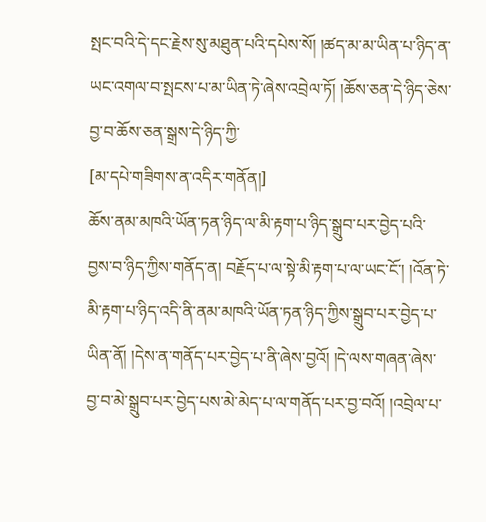སྤང་བའི་དེ་དང་རྗེས་སུ་མཐུན་པའི་དཔེས་སོ། །ཚད་མ་མ་ཡིན་པ་ཉིད་ན་ཡང་འགལ་བ་སྤངས་པ་མ་ཡིན་ཏེ་ཞེས་འབྲེལ་ཏོ། །ཆོས་ཅན་དེ་ཉིད་ཅེས་བྱ་བ་ཆོས་ཅན་སྒྲས་དེ་ཉིད་ཀྱི་
[མ་དཔེ་གཟིགས་ན་འདིར་གནོན།]
ཆོས་ནམ་མཁའི་ཡོན་ཏན་ཉིད་ལ་མི་རྟག་པ་ཉིད་སྒྲུབ་པར་བྱེད་པའི་བྱས་བ་ཉིད་ཀྱིས་གནོད་ན། བརྗོད་པ་ལ་སྟེ་མི་རྟག་པ་ལ་ཡང་ངོ་། །འོན་ཏེ་མི་རྟག་པ་ཉིད་འདི་ནི་ནམ་མཁའི་ཡོན་ཏན་ཉིད་ཀྱིས་སྒྲུབ་པར་བྱེད་པ་ཡིན་ནོ། །དེས་ན་གནོད་པར་བྱེད་པ་ནི་ཞེས་བྱའོ། །དེ་ལས་གཞན་ཞེས་བྱ་བ་མེ་སྒྲུབ་པར་བྱེད་པས་མེ་མེད་པ་ལ་གནོད་པར་བྱ་བའོ། །འབྲེལ་པ་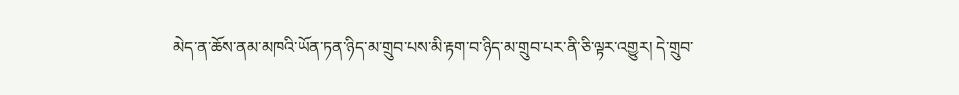མེད་ན་ཆོས་ནམ་མཁའི་ཡོན་ཏན་ཉིད་མ་གྲུབ་པས་མི་རྟག་བ་ཉིད་མ་གྲུབ་པར་ནི་ཅི་ལྟར་འགྱུར། དེ་གྲུབ་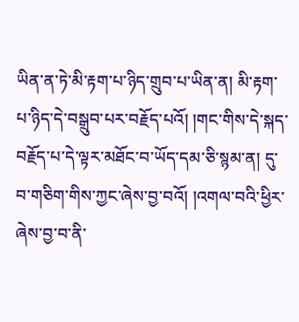ཡིན་ན་ཏེ་མི་རྟག་པ་ཉིད་གྲུབ་པ་ཡིན་ན། མི་རྟག་པ་ཉིད་དེ་བསྒྲུབ་པར་བརྗོད་པའོ། །གང་གིས་དེ་སྐད་བརྗོད་པ་དེ་ལྟར་མཐོང་བ་ཡོད་དམ་ཅི་སྙམ་ན། དུ་བ་གཅིག་གིས་ཀྱང་ཞེས་བྱ་བའོ། །འགལ་བའི་ཕྱིར་ཞེས་བྱ་བ་ནི་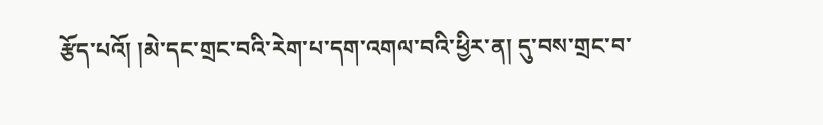རྩོད་པའོ། །མེ་དང་གྲང་བའི་རེག་པ་དག་འགལ་བའི་ཕྱིར་ན། དུ་བས་གྲང་བ་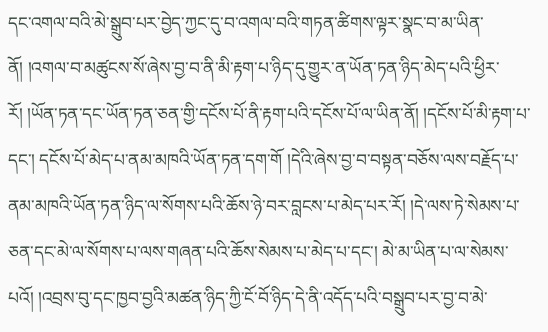དང་འགལ་བའི་མེ་སྒྲུབ་པར་བྱེད་ཀྱང་དུ་བ་འགལ་བའི་གཏན་ཚིགས་ལྟར་སྣང་བ་མ་ཡིན་ནོ། །འགལ་བ་མཚུངས་སོ་ཞེས་བྱ་བ་ནི་མི་རྟག་པ་ཉིད་དུ་གྱུར་ན་ཡོན་ཏན་ཉིད་མེད་པའི་ཕྱིར་རོ། །ཡོན་ཏན་དང་ཡོན་ཏན་ཅན་གྱི་དངོས་པོ་ནི་རྟག་པའི་དངོས་པོ་ལ་ཡིན་ནོ། །དངོས་པོ་མི་རྟག་པ་དང་། དངོས་པོ་མེད་པ་ནམ་མཁའི་ཡོན་ཏན་དག་གོ །དེའི་ཞེས་བྱ་བ་བསྟན་བཅོས་ལས་བརྗོད་པ་ནམ་མཁའི་ཡོན་ཏན་ཉིད་ལ་སོགས་པའི་ཆོས་ཉེ་བར་བླངས་པ་མེད་པར་རོ། །དེ་ལས་ཏེ་སེམས་པ་ཅན་དང་མེ་ལ་སོགས་པ་ལས་གཞན་པའི་ཆོས་སེམས་པ་མེད་པ་དང་། མེ་མ་ཡིན་པ་ལ་སེམས་པའོ། །འབྲས་བུ་དང་ཁྱབ་བྱའི་མཚན་ཉིད་ཀྱི་ངོ་བོ་ཉིད་དེ་ནི་འདོད་པའི་བསྒྲུབ་པར་བྱ་བ་མེ་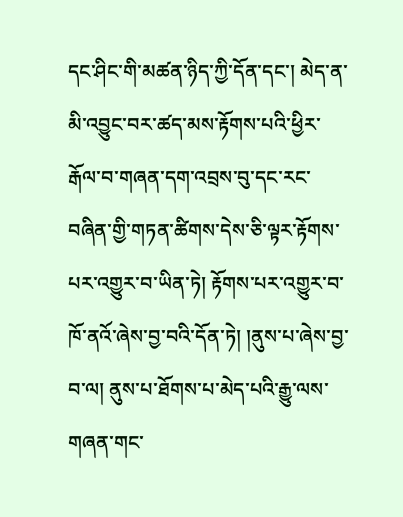དང་ཤིང་གི་མཚན་ཉིད་ཀྱི་དོན་དང་། མེད་ན་མི་འབྱུང་བར་ཚད་མས་རྟོགས་པའི་ཕྱིར་རྒོལ་བ་གཞན་དག་འབྲས་བུ་དང་རང་བཞིན་གྱི་གཏན་ཚིགས་དེས་ཅི་ལྟར་རྟོགས་པར་འགྱུར་བ་ཡིན་ཏེ། རྟོགས་པར་འགྱུར་བ་ཁོ་ནའོ་ཞེས་བྱ་བའི་དོན་ཏེ། །ནུས་པ་ཞེས་བྱ་བ་ལ། ནུས་པ་ཐོགས་པ་མེད་པའི་རྒྱུ་ལས་གཞན་གང་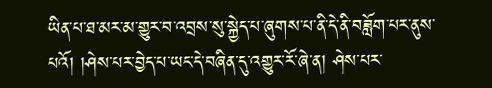ཡིན་པ་ཐ་མར་མ་གྱུར་བ་འབྲས་སུ་སྐྱེད་པ་ཞུགས་པ་ནི་དེ་ནི་བཟློག་པར་ནུས་པའོ། །ཤེས་པར་བྱེད་པ་ཡང་དེ་བཞིན་དུ་འགྱུར་རོ་ཞེ་ན། ཤེས་པར་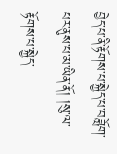བྱེད་པ་ནི་རྟོགས་པ་སྐྱེད་པ་བཟློག་པར་ནུས་པ་མ་ཡིན་ནོ། །སུ་ལ་རྟོགས་པ་སྐྱེད་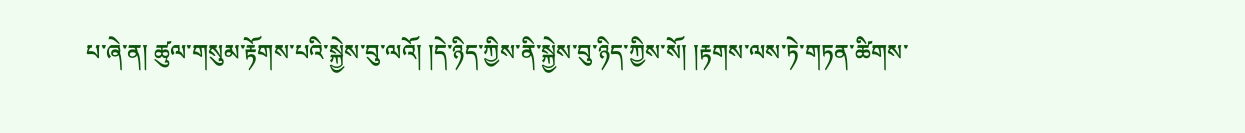པ་ཞེ་ན། ཚུལ་གསུམ་རྟོགས་པའི་སྐྱེས་བུ་ལའོ། །དེ་ཉིད་ཀྱིས་ནི་སྐྱེས་བུ་ཉིད་ཀྱིས་སོ། །རྟགས་ལས་ཏེ་གཏན་ཚིགས་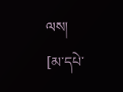ལས།
[མ་དཔེ་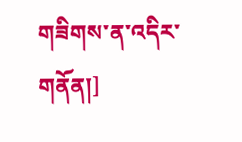གཟིགས་ན་འདིར་གནོན།]